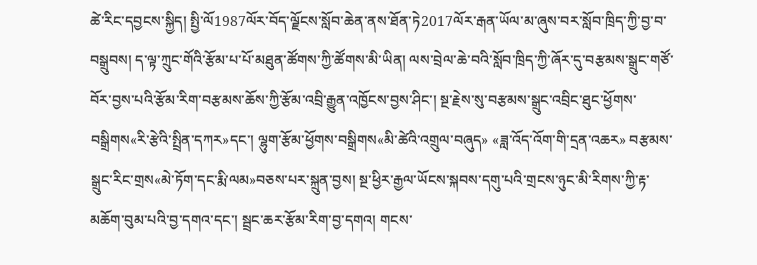ཚེ་རིང་དབྱངས་སྐྱིད། སྤྱི་ལོ1987ལོར་བོད་ལྗོངས་སློབ་ཆེན་ནས་ཐོན་ཏེ2017ལོར་རྒན་ཡོལ་མ་ཞུས་བར་སློབ་ཁྲིད་ཀྱི་བྱ་བ་བསྒྲུབས། ད་ལྟ་ཀྲུང་གོའི་རྩོམ་པ་པོ་མཐུན་ཚོགས་ཀྱི་ཚོགས་མི་ཡིན། ལས་བྲེལ་ཆེ་བའི་སློབ་ཁྲིད་ཀྱི་ཞོར་དུ་བརྩམས་སྒྲུང་གཙོ་བོར་བྱས་པའི་རྩོམ་རིག་བརྩམས་ཆོས་ཀྱི་རྩོམ་འབྲི་རྒྱུན་འཁྱོངས་བྱས་ཤིང་། སྔ་རྗེས་སུ་བརྩམས་སྒྲུང་འབྲིང་ཐུང་ཕྱོགས་བསྒྲིགས«རི་རྩེའི་སྤྲིན་དཀར»དང་། ལྷུག་རྩོམ་ཕྱོགས་བསྒྲིགས«མི་ཚེའི་འགྲུལ་བཞུད» «ཟླ་འོད་འོག་གི་དྲན་འཆར» བརྩམས་སྒྲུང་རིང་གྲས«མེ་ཏོག་དང་རྨི་ལམ»བཅས་པར་སྐྲུན་བྱས། སྔ་ཕྱིར་རྒྱལ་ཡོངས་སྐབས་དགུ་པའི་གྲངས་ཉུང་མི་རིགས་ཀྱི་རྟ་མཆོག་བུམ་པའི་བྱ་དགའ་དང་། སྦྲང་ཆར་རྩོམ་རིག་བྱ་དགའ། གངས་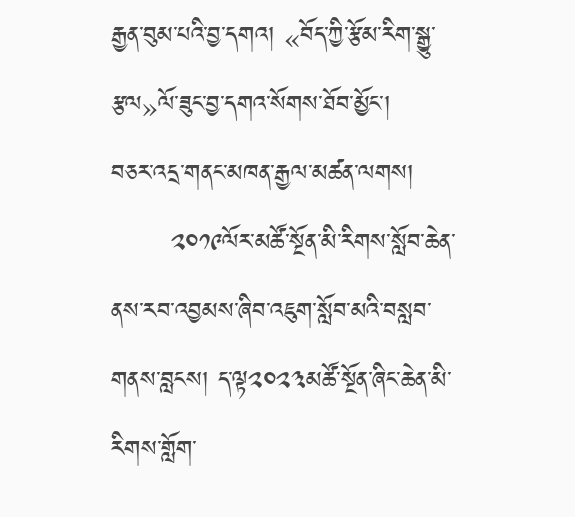རྒྱན་བུམ་པའི་བྱ་དགའ། «བོད་ཀྱི་རྩོམ་རིག་སྒྱུ་རྩལ»ལོ་ཟུང་བྱ་དགའ་སོགས་ཐོབ་མྱོང་།
བཅར་འདྲ་གནང་མཁན་རྒྱལ་མཚན་ལགས།
       ༢༠༡༩ལོར་མཚོ་སྔོན་མི་རིགས་སློབ་ཆེན་ནས་རབ་འབྱམས་ཞིབ་འཇུག་སློབ་མའི་བསླབ་གནས་བླངས། ད་ལྟ༢༠༢༣མཚོ་སྔོན་ཞིང་ཆེན་མི་རིགས་གློག་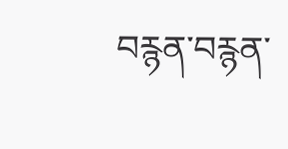བརྙན་བརྙན་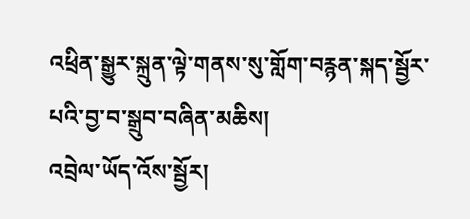འཕྲིན་སྒྱུར་སྐྲུན་ལྟེ་གནས་སུ་གློག་བརྙན་སྐད་སྦྱོར་པའི་བྱ་བ་སྒྲུབ་བཞིན་མཆིས།
འབྲེལ་ཡོད་འོས་སྦྱོར།